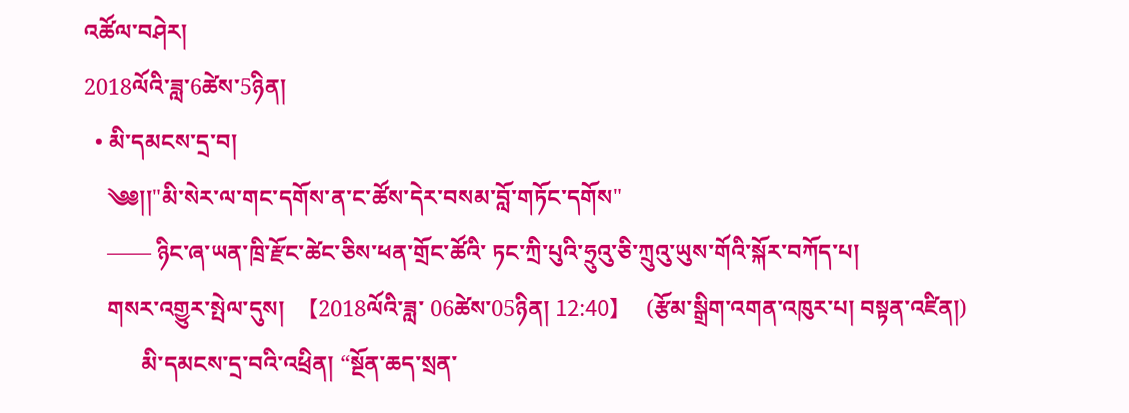འཚོལ་བཤེར།
2018ལོའི་ཟླ་6ཚེས་5ཉིན།
  • མི་དམངས་དྲ་བ།
    ༄༅།།"མི་སེར་ལ་གང་དགོས་ན་ང་ཚོས་དེར་བསམ་བློ་གཏོང་དགོས"
    —— ཉིང་ཞ་ཡན་ཁྲི་རྫོང་ཚེང་ཅིས་ཕན་གྲོང་ཚོའི་ ཏང་ཀྲི་པུའི་ཧྲུའུ་ཅི་ཀྲུའུ་ཡུས་གོའི་སྐོར་བཀོད་པ།
    གསར་འགྱུར་སྤེལ་དུས།  【2018ལོའི་ཟླ་ 06ཚེས་05ཉིན། 12:40】   (རྩོམ་སྒྲིག་འགན་འཁུར་པ། བསྟན་འཛིན།)
          མི་དམངས་དྲ་བའི་འཕྲིན། “སྔོན་ཆད་སྲན་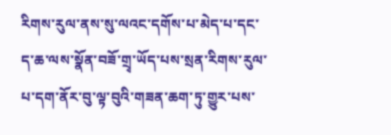རིགས་རུལ་ནས་སུ་ལའང་དགོས་པ་མེད་པ་དང་ད་ཆ་ལས་སྣོན་བཟོ་གྲྭ་ཡོད་པས་སྲན་རིགས་རུལ་པ་དག་ནོར་བུ་ལྟ་བུའི་གཟན་ཆག་ཏུ་གྱུར་པས་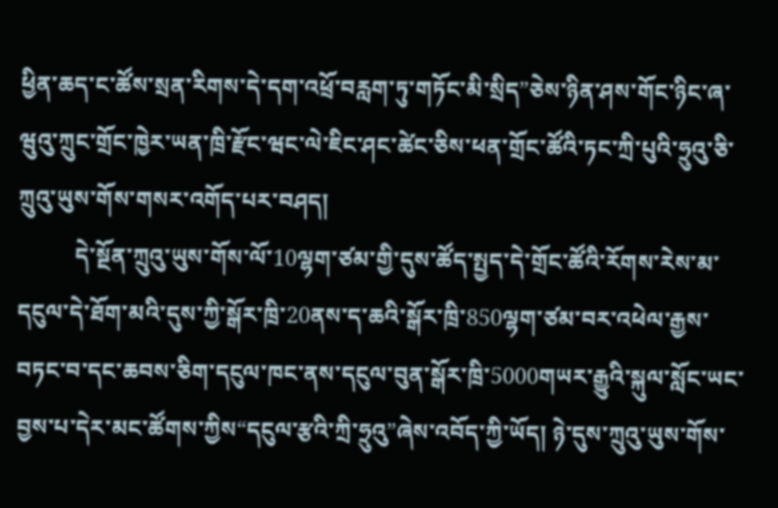ཕྱིན་ཆད་ང་ཚོས་སྲན་རིགས་དེ་དག་འཕྲོ་བརླག་ཏུ་གཏོང་མི་སྲིད”ཅེས་ཉིན་ཤས་གོང་ཉིང་ཞ་ཝུའུ་ཀྲུང་གྲོང་ཁྱེར་ཡན་ཁྲི་རྫོང་ཝང་ལེ་ཇིང་ཤང་ཚེང་ཅིས་ཕན་གྲོང་ཚོའི་ཏང་ཀྲི་པུའི་ཧྲུའུ་ཅི་ཀྲུའུ་ཡུས་གོས་གསར་འགོད་པར་བཤད།
          དེ་སྔོན་ཀྲུའུ་ཡུས་གོས་ལོ་10ལྷག་ཙམ་གྱི་དུས་ཚོད་སྤྱད་དེ་གྲོང་ཚོའི་རོགས་རེས་མ་དངུལ་དེ་ཐོག་མའི་དུས་ཀྱི་སྒོར་ཁྲི་20ནས་ད་ཆའི་སྒོར་ཁྲི་850ལྷག་ཙམ་བར་འཕེལ་རྒྱས་བཏང་བ་དང་ཆབས་ཅིག་དངུལ་ཁང་ནས་དངུལ་བུན་སྒོར་ཁྲི་5000གཡར་རྒྱུའི་སྐུལ་སློང་ཡང་བྱས་པ་དེར་མང་ཚོགས་ཀྱིས“དངུལ་རྩའི་ཀྲི་ཧྲུའུ”ཞེས་འབོད་ཀྱི་ཡོད། ཉེ་དུས་ཀྲུའུ་ཡུས་གོས་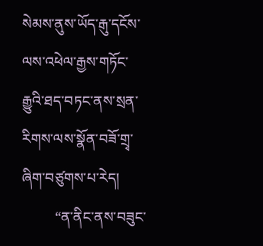སེམས་ནུས་ཡོད་རྒུ་དངོས་ལས་འཕེལ་རྒྱས་གཏོང་རྒྱུའི་ཐད་བཏང་ནས་སྲན་རིགས་ལས་སྣོན་བཟོ་གྲྭ་ཞིག་བཙུགས་པ་རེད།
         “ན་ནིང་ནས་བཟུང་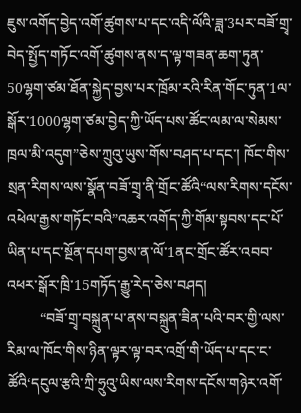ཇུས་འགོད་བྱེད་འགོ་ཚུགས་པ་དང་འདི་ལོའི་ཟླ་3པར་བཟོ་གྲྭ་བེད་སྤྱོད་གཏོང་འགོ་ཚུགས་ནས་ད་ལྟ་གཟན་ཆག་ཏུན་50ལྷག་ཙམ་ཐོན་སྐྱེད་བྱས་པར་ཁྲོམ་རའི་རིན་གོང་ཏུན་1ལ་སྒོར་1000ལྷག་ཙམ་བྱེད་ཀྱི་ཡོད་པས་ཚོང་ལམ་ལ་སེམས་ཁྲལ་མི་འདུག”ཅེས་ཀྲུའུ་ཡུས་གོས་བཤད་པ་དང་། ཁོང་གིས་སྲན་རིགས་ལས་སྣོན་བཟོ་གྲྭ་ནི་གྲོང་ཚོའི“ལས་རིགས་དངོས་འཕེལ་རྒྱས་གཏོང་བའི”འཆར་འགོད་ཀྱི་གོམ་སྟབས་དང་པོ་ཡིན་པ་དང་སྔོན་དཔག་བྱས་ན་ལོ་1ནང་གྲོང་ཚོར་འབབ་འཕར་སྒོར་ཁྲི་15གཏོད་རྒྱུ་རེད་ཅེས་བཤད།
         “བཟོ་གྲྭ་བསྐྲུན་པ་ནས་བསྐྲུན་ཟིན་པའི་བར་གྱི་ལས་རིམ་ལ་ཁོང་གིས་ཉིན་ལྟར་ལྟ་བར་འགྲོ་གི་ཡོད་པ་དང་ང་ཚོའི‘དངུལ་རྩའི་ཀྲི་ཧྲུའུ’ཡིས་ལས་རིགས་དངོས་གཉེར་འགོ་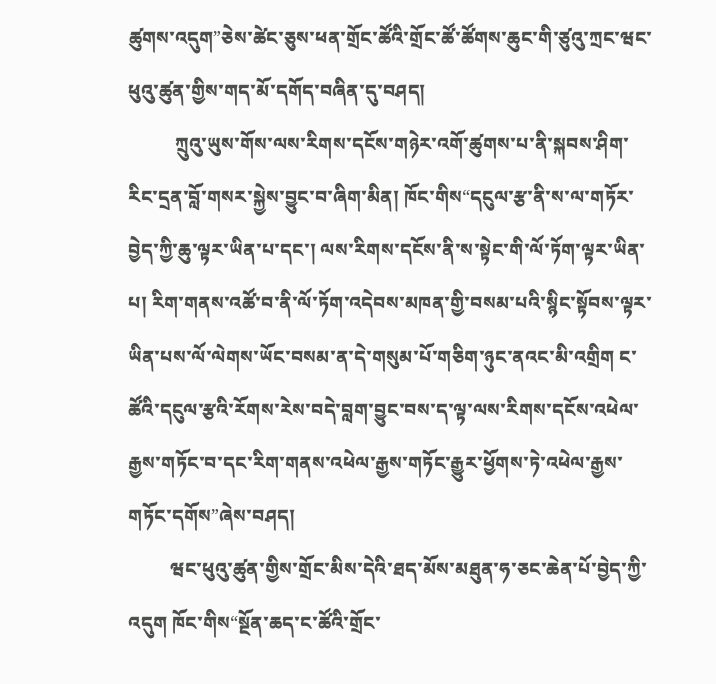ཚུགས་འདུག”ཅེས་ཚེང་ཅུས་ཕན་གྲོང་ཚོའི་གྲོང་ཚོ་ཚོགས་ཆུང་གི་ཙུའུ་ཀྲང་ཝང་ཕུའུ་ཚུན་གྱིས་གད་མོ་དགོད་བཞིན་དུ་བཤད།
          ཀྲུའུ་ཡུས་གོས་ལས་རིགས་དངོས་གཉེར་འགོ་ཚུགས་པ་ནི་སྐབས་ཤིག་རིང་དྲན་བློ་གསར་སྐྱེས་བྱུང་བ་ཞིག་མིན། ཁོང་གིས“དངུལ་རྩ་ནི་ས་ལ་གཏོར་བྱེད་ཀྱི་ཆུ་ལྟར་ཡིན་པ་དང་། ལས་རིགས་དངོས་ནི་ས་སྟེང་གི་ལོ་ཏོག་ལྟར་ཡིན་པ། རིག་གནས་འཚོ་བ་ནི་ལོ་ཏོག་འདེབས་མཁན་གྱི་བསམ་པའི་སྙིང་སྟོབས་ལྟར་ཡིན་པས་ལོ་ལེགས་ཡོང་བསམ་ན་དེ་གསུམ་པོ་གཅིག་ཉུང་ནའང་མི་འགྲིག ང་ཚོའི་དངུལ་རྩའི་རོགས་རེས་བདེ་བླག་བྱུང་བས་ད་ལྟ་ལས་རིགས་དངོས་འཕེལ་རྒྱས་གཏོང་བ་དང་རིག་གནས་འཕེལ་རྒྱས་གཏོང་རྒྱུར་ཕྱོགས་ཏེ་འཕེལ་རྒྱས་གཏོང་དགོས”ཞེས་བཤད།
         ཝང་ཕུའུ་ཚུན་གྱིས་གྲོང་མིས་དེའི་ཐད་མོས་མཐུན་ཧ་ཅང་ཆེན་པོ་བྱེད་ཀྱི་འདུག ཁོང་གིས“སྔོན་ཆད་ང་ཚོའི་གྲོང་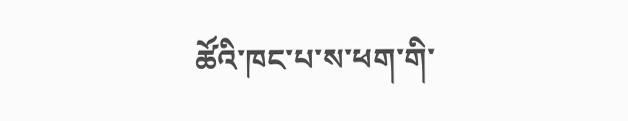ཚོའི་ཁང་པ་ས་ཕག་གི་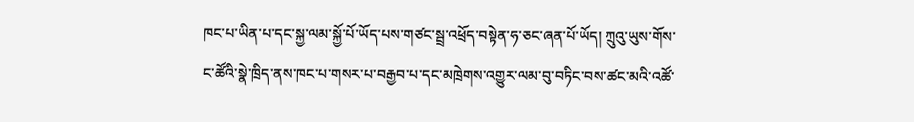ཁང་པ་ཡིན་པ་དང་སྐྱ་ལམ་སྐྱོ་པོ་ཡོད་པས་གཙང་སྦྲ་འཕྲོད་བསྟེན་ཧ་ཅང་ཞན་པོ་ཡོད། ཀྲུའུ་ཡུས་གོས་ང་ཚོའི་སྣེ་ཁྲིད་ནས་ཁང་པ་གསར་པ་བརྒྱབ་པ་དང་མཁྲེགས་འགྱུར་ལམ་བུ་བཏིང་བས་ཚང་མའི་འཚོ་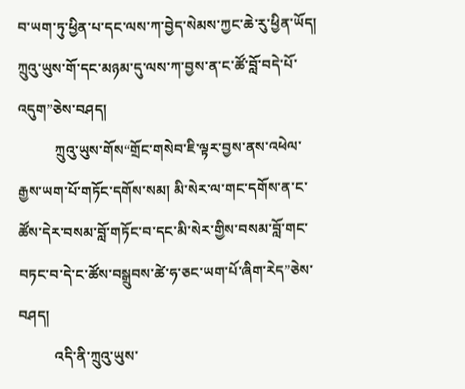བ་ཡག་ཏུ་ཕྱིན་པ་དང་ལས་ཀ་བྱེད་སེམས་ཀྱང་ཆེ་རུ་ཕྱིན་ཡོད། ཀྲུའུ་ཡུས་གོ་དང་མཉམ་དུ་ལས་ཀ་བྱས་ན་ང་ཚོ་བློ་བདེ་པོ་འདུག”ཅེས་བཤད།
          ཀྲུའུ་ཡུས་གོས“གྲོང་གསེབ་ཇི་ལྟར་བྱས་ནས་འཕེལ་རྒྱས་ཡག་པོ་གཏོང་དགོས་སམ། མི་སེར་ལ་གང་དགོས་ན་ང་ཚོས་དེར་བསམ་བློ་གཏོང་བ་དང་མི་སེར་གྱིས་བསམ་བློ་གང་བཏང་བ་དེ་ང་ཚོས་བསྒྲུབས་ཚེ་ཧ་ཅང་ཡག་པོ་ཞིག་རེད”ཅེས་བཤད།
          འདི་ནི་ཀྲུའུ་ཡུས་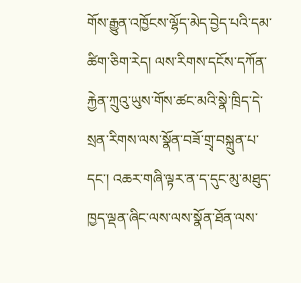གོས་རྒྱུན་འཁྱོངས་ལྷོད་མེད་བྱེད་པའི་དམ་ཚིག་ཅིག་རེད། ལས་རིགས་དངོས་དཀོན་རྐྱེན་ཀྲུའུ་ཡུས་གོས་ཚང་མའི་སྣེ་ཁྲིད་དེ་སྲན་རིགས་ལས་སྣོན་བཟོ་གྲྭ་བསྐྲུན་པ་དང་། འཆར་གཞི་ལྟར་ན་ད་དུང་མུ་མཐུད་ཁྱད་ལྡན་ཞིང་ལས་ལས་སྣོན་ཐོན་ལས་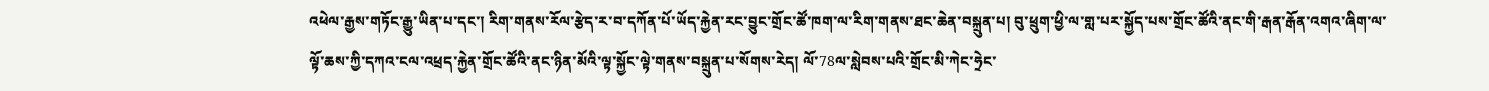འཕེལ་རྒྱས་གཏོང་རྒྱུ་ཡིན་པ་དང་། རིག་གནས་རོལ་རྩེད་ར་བ་དཀོན་པོ་ཡོད་རྐྱེན་རང་བྱུང་གྲོང་ཚོ་ཁག་ལ་རིག་གནས་ཐང་ཆེན་བསྐྲུན་པ། བུ་ཕྲུག་ཕྱི་ལ་གླ་པར་སྐྱོད་པས་གྲོང་ཚོའི་ནང་གི་རྒན་རྒོན་འགའ་ཞིག་ལ་ལྟོ་ཆས་ཀྱི་དཀའ་ངལ་འཕྲད་རྐྱེན་གྲོང་ཚོའི་ནང་ཉིན་མོའི་ལྟ་སྐྱོང་ལྟེ་གནས་བསྐྲུན་པ་སོགས་རེད། ལོ་78ལ་སླེབས་པའི་གྲོང་མི་ཀེང་ཧྲེང་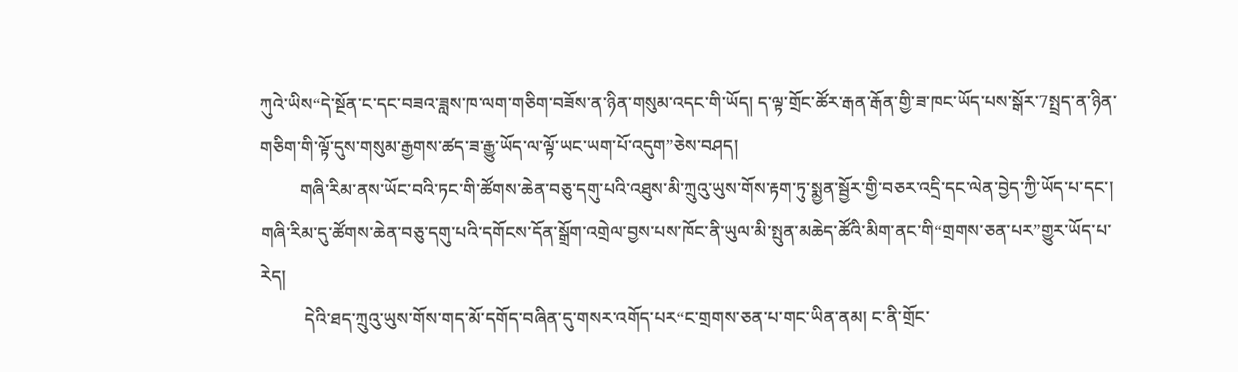ཀུའེ་ཡིས“དེ་སྔོན་ང་དང་བཟའ་ཟླས་ཁ་ལག་གཅིག་བཟོས་ན་ཉིན་གསུམ་འདང་གི་ཡོད། ད་ལྟ་གྲོང་ཚོར་རྒན་རྒོན་གྱི་ཟ་ཁང་ཡོད་པས་སྒོར་7སྤྲད་ན་ཉིན་གཅིག་གི་ལྟོ་དུས་གསུམ་རྒྱགས་ཚད་ཟ་རྒྱུ་ཡོད་ལ་ལྟོ་ཡང་ཡག་པོ་འདུག”ཅེས་བཤད།
         གཞི་རིམ་ནས་ཡོང་བའི་ཏང་གི་ཚོགས་ཆེན་བཅུ་དགུ་པའི་འཐུས་མི་ཀྲུའུ་ཡུས་གོས་རྟག་ཏུ་སྨྱན་སྦྱོར་གྱི་བཅར་འདྲི་དང་ལེན་བྱེད་ཀྱི་ཡོད་པ་དང་། གཞི་རིམ་དུ་ཚོགས་ཆེན་བཅུ་དགུ་པའི་དགོངས་དོན་སྒྲོག་འགྲེལ་བྱས་པས་ཁོང་ནི་ཡུལ་མི་སྤུན་མཆེད་ཚོའི་མིག་ནང་གི“གྲགས་ཅན་པར”གྱུར་ཡོད་པ་རེད།
          དེའི་ཐད་ཀྲུའུ་ཡུས་གོས་གད་མོ་དགོད་བཞིན་དུ་གསར་འགོད་པར“ང་གྲགས་ཅན་པ་གང་ཡིན་ནམ། ང་ནི་གྲོང་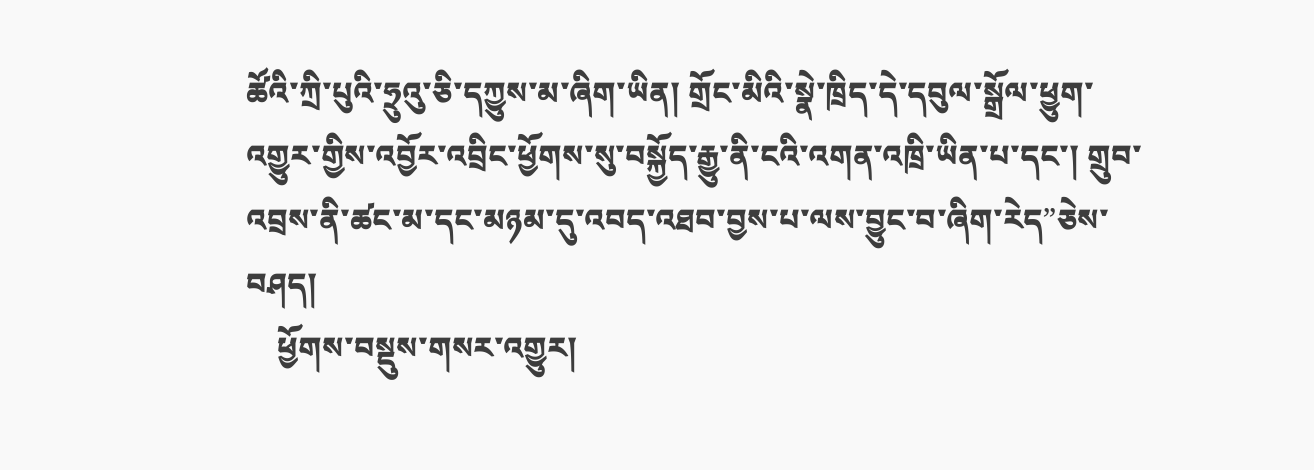ཚོའི་ཀྲི་པུའི་ཧྲུའུ་ཅི་དཀྱུས་མ་ཞིག་ཡིན། གྲོང་མིའི་སྣེ་ཁྲིད་དེ་དབུལ་སྒྲོལ་ཕྱུག་འགྱུར་གྱིས་འབྱོར་འབྲིང་ཕྱོགས་སུ་བསྐྱོད་རྒྱུ་ནི་ངའི་འགན་འཁྲི་ཡིན་པ་དང་། གྲུབ་འབྲས་ནི་ཚང་མ་དང་མཉམ་དུ་འབད་འཐབ་བྱས་པ་ལས་བྱུང་བ་ཞིག་རེད”ཅེས་བཤད།
    ཕྱོགས་བསྡུས་གསར་འགྱུར།